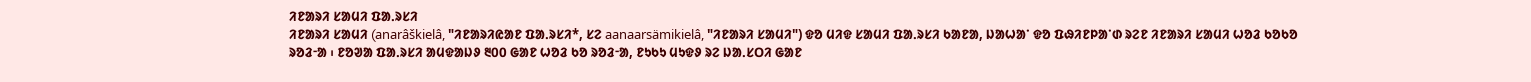ᱤᱱᱟᱨᱤ ᱥᱟᱢᱤ ᱯᱟᱹᱨᱥᱤ
ᱤᱱᱟᱨᱤ ᱥᱟᱢᱤ (anarâškielâ, "ᱤᱱᱟᱨᱤᱭᱟᱱ ᱯᱟᱹᱨᱥᱤ*, ᱥᱮ aanaarsämikielâ, "ᱤᱱᱟᱨᱤ ᱥᱟᱢᱤ") ᱫᱚ ᱢᱤᱫ ᱥᱟᱢᱤ ᱯᱟᱹᱨᱥᱤ ᱠᱟᱱᱟ, ᱡᱟᱦᱟᱸ ᱫᱚ ᱯᱷᱤᱱᱞᱟᱸᱰ ᱨᱮᱱ ᱤᱱᱟᱨᱤ ᱥᱟᱢᱤ ᱦᱚᱲ ᱠᱚᱠᱚ ᱨᱚᱲᱼᱟ ᱾ ᱱᱚᱣᱟ ᱯᱟᱹᱨᱥᱤ ᱟᱢᱫᱟᱡᱽ ᱓᱐᱐ ᱜᱟᱱ ᱦᱚᱲ ᱠᱚ ᱨᱚᱲᱼᱟ, ᱱᱩᱠᱩ ᱢᱩᱫᱽ ᱨᱮ ᱡᱟᱹᱥᱛᱤ ᱜᱟᱱ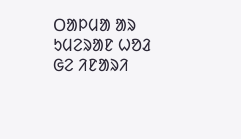ᱛᱟᱞᱢᱟ ᱟᱨ ᱩᱢᱮᱨᱟᱱ ᱦᱚᱲ ᱜᱮ ᱤᱱᱟᱨᱤ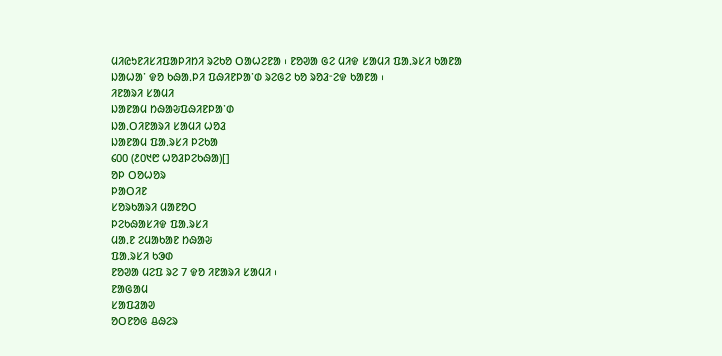ᱢᱤᱭᱩᱱᱤᱥᱤᱯᱟᱞᱤᱴᱤ ᱨᱮᱠᱚ ᱛᱟᱦᱮᱱᱟ ᱾ ᱱᱚᱣᱟ ᱜᱮ ᱢᱤᱫ ᱥᱟᱢᱤ ᱯᱟᱹᱨᱥᱤ ᱠᱟᱱᱟ ᱡᱟᱦᱟᱸ ᱫᱚ ᱠᱷᱟᱹᱞᱤ ᱯᱷᱤᱱᱞᱟᱸᱰ ᱨᱮᱜᱮ ᱠᱚ ᱨᱚᱲᱼᱮᱫ ᱠᱟᱱᱟ ᱾
ᱤᱱᱟᱨᱤ ᱥᱟᱢᱤ
ᱡᱟᱱᱟᱢ ᱴᱷᱟᱶᱯᱷᱤᱱᱞᱟᱸᱰ
ᱡᱟᱹᱛᱤᱱᱟᱨᱤ ᱥᱟᱢᱤ ᱦᱚᱲ
ᱡᱟᱱᱟᱢ ᱯᱟᱹᱨᱥᱤ ᱞᱮᱠᱟ
᱔᱐᱐ (᱒᱐᱑᱘ ᱦᱚᱲᱞᱮᱠᱷᱟ)[]
ᱚᱞ ᱛᱚᱦᱚᱨ
ᱞᱟᱛᱤᱱ
ᱥᱚᱨᱠᱟᱨᱤ ᱢᱟᱱᱚᱛ
ᱞᱮᱠᱷᱟᱥᱤᱫ ᱯᱟᱹᱨᱥᱤ
ᱢᱟᱹᱱ ᱮᱢᱟᱠᱟᱱ ᱴᱷᱟᱶ
ᱯᱟᱹᱨᱥᱤ ᱠᱳᱰ
ᱱᱚᱣᱟ ᱢᱮᱯ ᱨᱮ 7 ᱫᱚ ᱤᱱᱟᱨᱤ ᱥᱟᱢᱤ ᱾
ᱱᱟᱜᱟᱢ
ᱥᱟᱯᱲᱟᱣ
ᱚᱛᱱᱚᱜ ᱪᱷᱮᱨ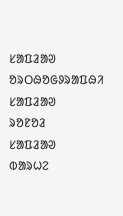ᱥᱟᱯᱲᱟᱣ
ᱚᱨᱛᱷᱚᱜᱽᱨᱟᱯᱷᱤ
ᱥᱟᱯᱲᱟᱣ
ᱨᱚᱱᱚᱲ
ᱥᱟᱯᱲᱟᱣ
ᱵᱟᱨᱦᱮ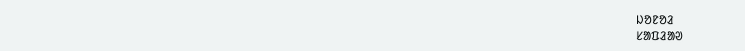ᱡᱚᱱᱚᱲ
ᱥᱟᱯᱲᱟᱣ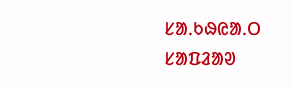ᱥᱟᱹᱠᱷᱭᱟᱹᱛ
ᱥᱟᱯᱲᱟᱣ